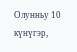Олунньу 10 күнүгэр,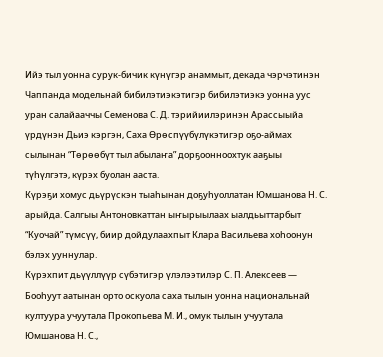Ийэ тыл уонна сурук-бичик күнүгэр анаммыт, декада чэрчэтинэн Чаппанда модельнай бибилэтиэкэтигэр бибилэтиэкэ уонна уус уран салайааччы Семенова С. Д. тэрийиилэринэн Арассыыйа үрдүнэн Дьиэ кэргэн, Саха Өрөспүүбүлүкэтигэр оҕо-аймах сылынан “Төрөөбүт тыл абылаҥа” дорҕоонноохтук ааҕыы түһүлгэтэ, күрэх буолан ааста.
Күрэҕи хомус дьүрүскэн тыаһынан доҕуһуоллатан Юмшанова Н. С. арыйда. Салгыы Антоновкаттан ыҥырыылаах ыалдьыттарбыт “Куочай” түмсүү, биир дойдулаахпыт Клара Васильева хоһоонун бэлэх ууннулар.
Күрэхпит дьүүллүүр сүбэтигэр үлэлээтилэр С. П. Алексеев — Бооһуут аатынан орто оскуола саха тылын уонна национальнай култуура учуутала Прокопьева М. И., омук тылын учуутала Юмшанова Н. С.,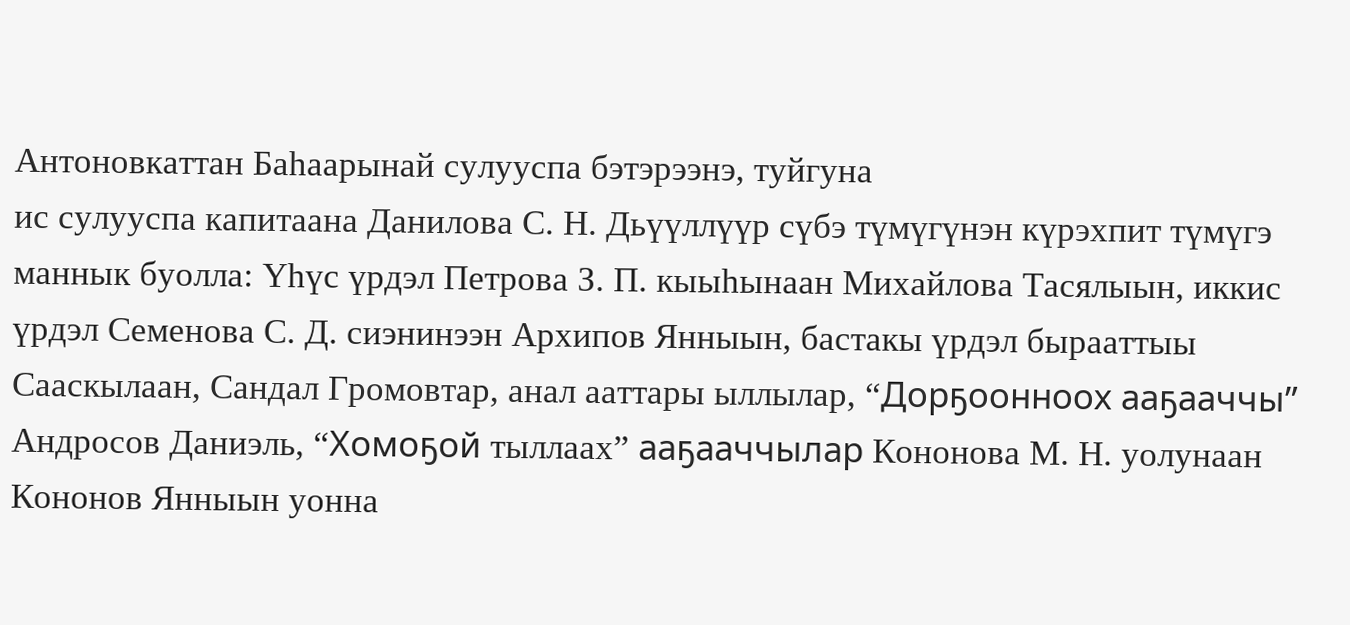Антоновкаттан Баһаарынай сулууспа бэтэрээнэ, туйгуна
ис сулууспа капитаана Данилова С. Н. Дьүүллүүр сүбэ түмүгүнэн күрэхпит түмүгэ маннык буолла: Үһүс үрдэл Петрова З. П. кыыһынаан Михайлова Тасялыын, иккис үрдэл Семенова С. Д. сиэнинээн Архипов Янныын, бастакы үрдэл бырааттыы Сааскылаан, Сандал Громовтар, анал ааттары ыллылар, “Дорҕоонноох ааҕааччы” Андросов Даниэль, “Хомоҕой тыллаах” ааҕааччылар Кононова М. Н. уолунаан Кононов Янныын уонна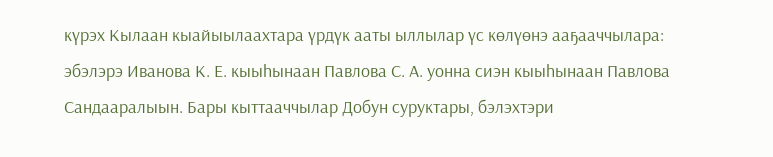күрэх Кылаан кыайыылаахтара үрдүк ааты ыллылар үс көлүөнэ ааҕааччылара: эбэлэрэ Иванова К. Е. кыыһынаан Павлова С. А. уонна сиэн кыыһынаан Павлова Сандааралыын. Бары кыттааччылар Добун суруктары, бэлэхтэри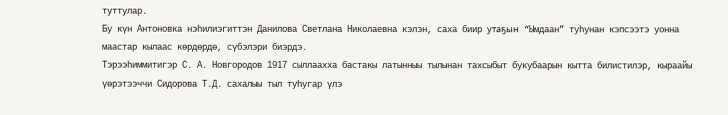туттулар.
Бу күн Антоновка нэһилиэгиттэн Данилова Светлана Николаевна кэлэн, саха биир утаҕын “Ымдаан” туһунан кэпсээтэ уонна маастар кылаас көрдөрдө, сүбэлэри биэрдэ.
Тэрээһиммитигэр С. А. Новгородов 1917 сыллаахха бастакы латынныы тылынан тахсыбыт букубаарын кытта билистилэр, кыраайы үөрэтээччи Сидорова Т.Д. сахалыы тыл туһугар үлэ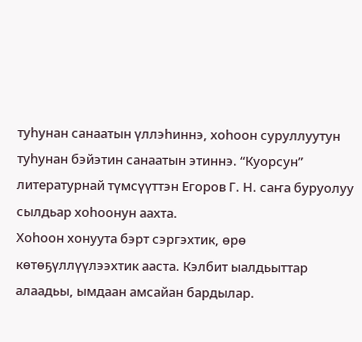туһунан санаатын үллэһиннэ, хоһоон суруллуутун туһунан бэйэтин санаатын этиннэ. “Куорсун” литературнай түмсүүттэн Егоров Г. Н. саҥа буруолуу сылдьар хоһоонун аахта.
Хоһоон хонуута бэрт сэргэхтик, өрө көтөҕүллүүлээхтик ааста. Кэлбит ыалдьыттар алаадьы, ымдаан амсайан бардылар.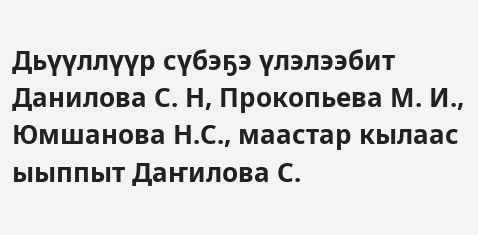Дьүүллүүр сүбэҕэ үлэлээбит Данилова С. Н, Прокопьева М. И., Юмшанова Н.С., маастар кылаас ыыппыт Даҥилова С.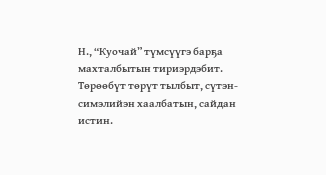Н., “Куочай” түмсүүгэ барҕа махталбытын тириэрдэбит.
Төрөөбүт төрүт тылбыт, сүтэн-симэлийэн хаалбатын, сайдан истин.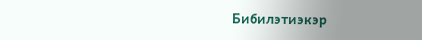Бибилэтиэкэр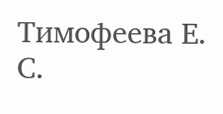Тимофеева Е. С.